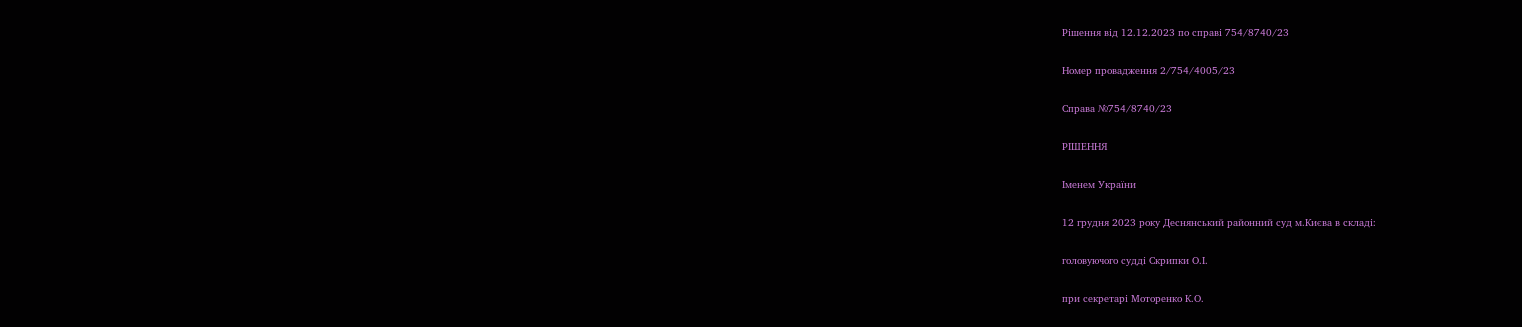Рішення від 12.12.2023 по справі 754/8740/23

Номер провадження 2/754/4005/23

Справа №754/8740/23

РІШЕННЯ

Іменем України

12 грудня 2023 року Деснянський районний суд м.Києва в складі:

головуючого судді Скрипки О.І.

при секретарі Моторенко К.О.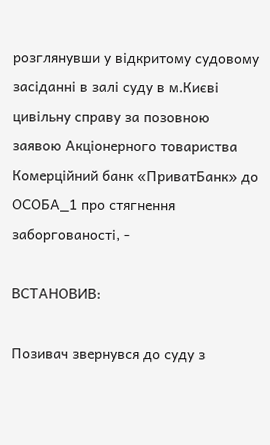розглянувши у відкритому судовому засіданні в залі суду в м.Києві цивільну справу за позовною заявою Акціонерного товариства Комерційний банк «ПриватБанк» до ОСОБА_1 про стягнення заборгованості, -

ВСТАНОВИВ:

Позивач звернувся до суду з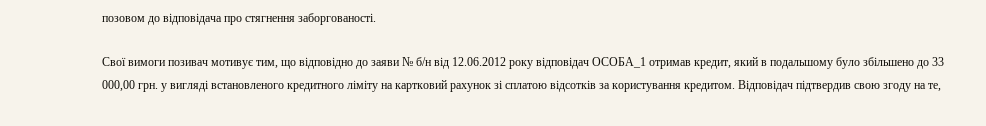позовом до відповідача про стягнення заборгованості.

Свої вимоги позивач мотивує тим, що відповідно до заяви № б/н від 12.06.2012 року відповідач ОСОБА_1 отримав кредит, який в подальшому було збільшено до 33 000,00 грн. у вигляді встановленого кредитного ліміту на картковий рахунок зі сплатою відсотків за користування кредитом. Відповідач підтвердив свою згоду на те,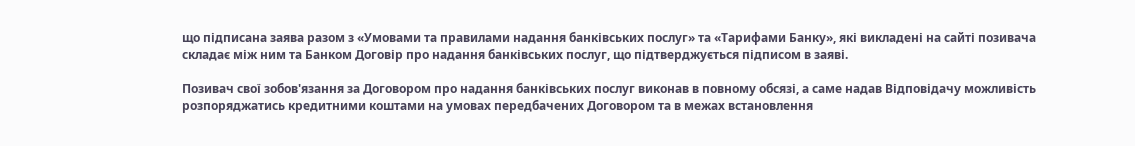що підписана заява разом з «Умовами та правилами надання банківських послуг» та «Тарифами Банку», які викладені на сайті позивача складає між ним та Банком Договір про надання банківських послуг, що підтверджується підписом в заяві.

Позивач свої зобов'язання за Договором про надання банківських послуг виконав в повному обсязі, а саме надав Відповідачу можливість розпоряджатись кредитними коштами на умовах передбачених Договором та в межах встановлення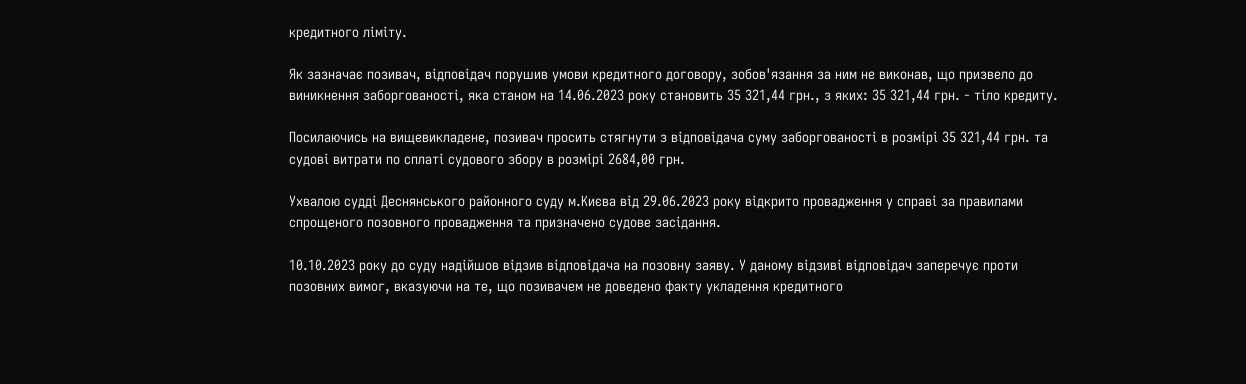кредитного ліміту.

Як зазначає позивач, відповідач порушив умови кредитного договору, зобов'язання за ним не виконав, що призвело до виникнення заборгованості, яка станом на 14.06.2023 року становить 35 321,44 грн., з яких: 35 321,44 грн. - тіло кредиту.

Посилаючись на вищевикладене, позивач просить стягнути з відповідача суму заборгованості в розмірі 35 321,44 грн. та судові витрати по сплаті судового збору в розмірі 2684,00 грн.

Ухвалою судді Деснянського районного суду м.Києва від 29.06.2023 року відкрито провадження у справі за правилами спрощеного позовного провадження та призначено судове засідання.

10.10.2023 року до суду надійшов відзив відповідача на позовну заяву. У даному відзиві відповідач заперечує проти позовних вимог, вказуючи на те, що позивачем не доведено факту укладення кредитного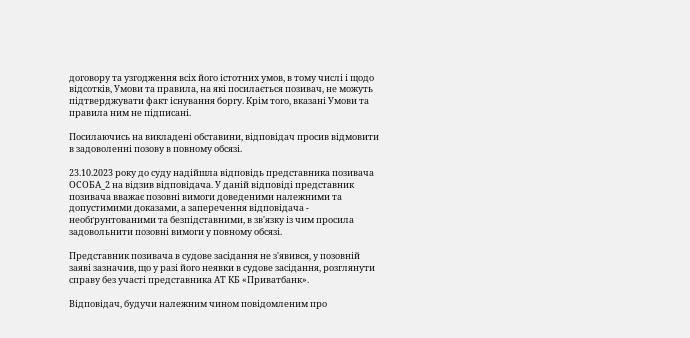договору та узгодження всіх його істотних умов, в тому числі і щодо відсотків, Умови та правила, на які посилається позивач, не можуть підтверджувати факт існування боргу. Крім того, вказані Умови та правила ним не підписані.

Посилаючись на викладені обставини, відповідач просив відмовити в задоволенні позову в повному обсязі.

23.10.2023 року до суду надійшла відповідь представника позивача ОСОБА_2 на відзив відповідача. У даній відповіді представник позивача вважає позовні вимоги доведеними належними та допустимими доказами, а заперечення відповідача - необґрунтованими та безпідставними, в зв'язку із чим просила задовольнити позовні вимоги у повному обсязі.

Представник позивача в судове засідання не з'явився, у позовній заяві зазначив, що у разі його неявки в судове засідання, розглянути справу без участі представника АТ КБ «Приватбанк».

Відповідач, будучи належним чином повідомленим про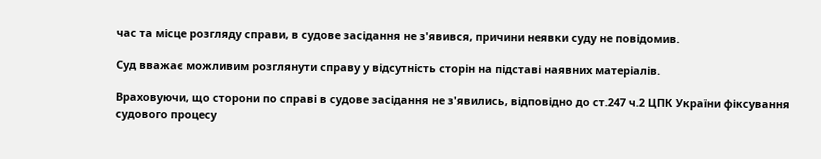час та місце розгляду справи, в судове засідання не з'явився, причини неявки суду не повідомив.

Суд вважає можливим розглянути справу у відсутність сторін на підставі наявних матеріалів.

Враховуючи, що сторони по справі в судове засідання не з'явились, відповідно до ст.247 ч.2 ЦПК України фіксування судового процесу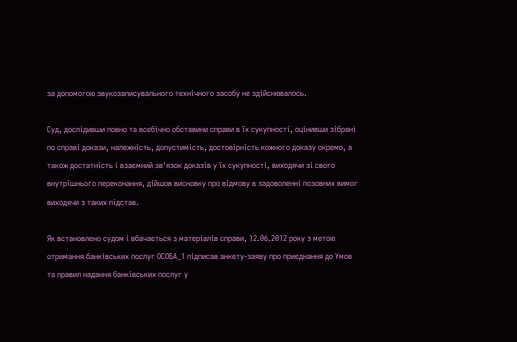за допомогою звукозаписувального технічного засобу не здійснювалось.

Суд, дослідивши повно та всебічно обставини справи в їх сукупності, оцінивши зібрані по справі докази, належність, допустимість, достовірність кожного доказу окремо, а також достатність і взаємний зв'язок доказів у їх сукупності, виходячи зі свого внутрішнього переконання, дійшов висновку про відмову в задоволенні позовних вимог виходячи з таких підстав.

Як встановлено судом і вбачається з матеріалів справи, 12.06.2012 року з метою отримання банківських послуг ОСОБА_1 підписав анкету-заяву про приєднання до Умов та правил надання банківських послуг у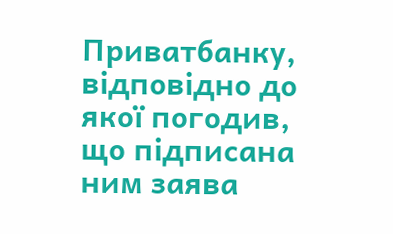Приватбанку, відповідно до якої погодив, що підписана ним заява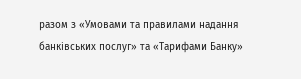разом з «Умовами та правилами надання банківських послуг» та «Тарифами Банку»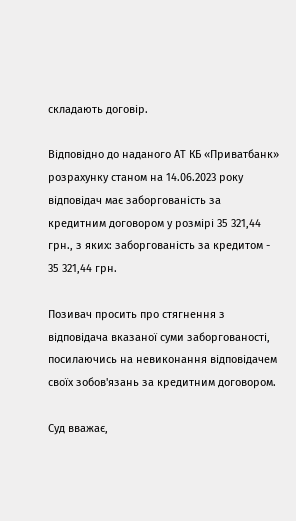складають договір.

Відповідно до наданого АТ КБ «Приватбанк» розрахунку станом на 14.06.2023 року відповідач має заборгованість за кредитним договором у розмірі 35 321,44 грн., з яких: заборгованість за кредитом - 35 321,44 грн.

Позивач просить про стягнення з відповідача вказаної суми заборгованості, посилаючись на невиконання відповідачем своїх зобов'язань за кредитним договором.

Суд вважає,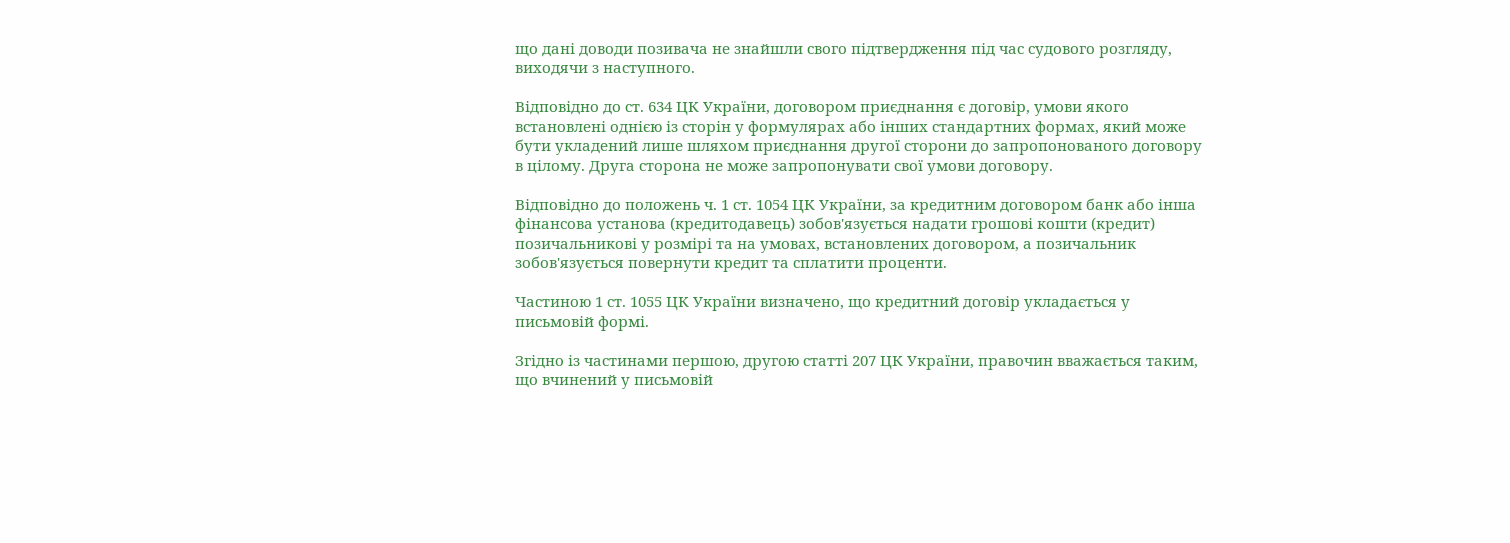що дані доводи позивача не знайшли свого підтвердження під час судового розгляду, виходячи з наступного.

Відповідно до ст. 634 ЦК України, договором приєднання є договір, умови якого встановлені однією із сторін у формулярах або інших стандартних формах, який може бути укладений лише шляхом приєднання другої сторони до запропонованого договору в цілому. Друга сторона не може запропонувати свої умови договору.

Відповідно до положень ч. 1 ст. 1054 ЦК України, за кредитним договором банк або інша фінансова установа (кредитодавець) зобов'язується надати грошові кошти (кредит) позичальникові у розмірі та на умовах, встановлених договором, а позичальник зобов'язується повернути кредит та сплатити проценти.

Частиною 1 ст. 1055 ЦК України визначено, що кредитний договір укладається у письмовій формі.

Згідно із частинами першою, другою статті 207 ЦК України, правочин вважається таким, що вчинений у письмовій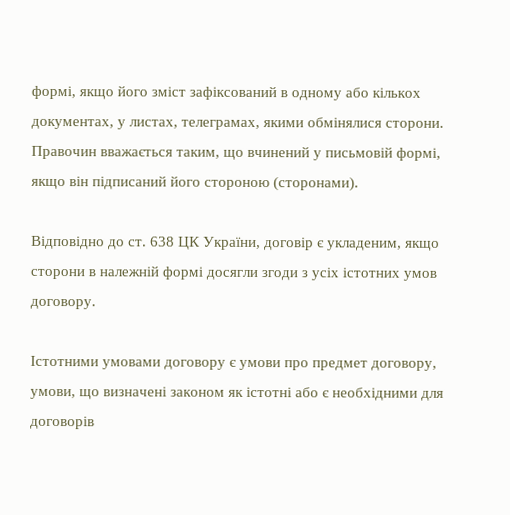формі, якщо його зміст зафіксований в одному або кількох документах, у листах, телеграмах, якими обмінялися сторони. Правочин вважається таким, що вчинений у письмовій формі, якщо він підписаний його стороною (сторонами).

Відповідно до ст. 638 ЦК України, договір є укладеним, якщо сторони в належній формі досягли згоди з усіх істотних умов договору.

Істотними умовами договору є умови про предмет договору, умови, що визначені законом як істотні або є необхідними для договорів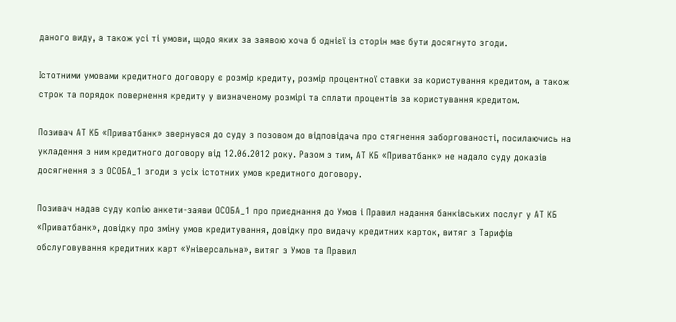даного виду, а також усі ті умови, щодо яких за заявою хоча б однієї із сторін має бути досягнуто згоди.

Істотними умовами кредитного договору є розмір кредиту, розмір процентної ставки за користування кредитом, а також строк та порядок повернення кредиту у визначеному розмірі та сплати процентів за користування кредитом.

Позивач АТ КБ «Приватбанк» звернувся до суду з позовом до відповідача про стягнення заборгованості, посилаючись на укладення з ним кредитного договору від 12.06.2012 року. Разом з тим, АТ КБ «Приватбанк» не надало суду доказів досягнення з з ОСОБА_1 згоди з усіх істотних умов кредитного договору.

Позивач надав суду копію анкети-заяви ОСОБА_1 про приєднання до Умов і Правил надання банківських послуг у АТ КБ «Приватбанк», довідку про зміну умов кредитування, довідку про видачу кредитних карток, витяг з Тарифів обслуговування кредитних карт «Універсальна», витяг з Умов та Правил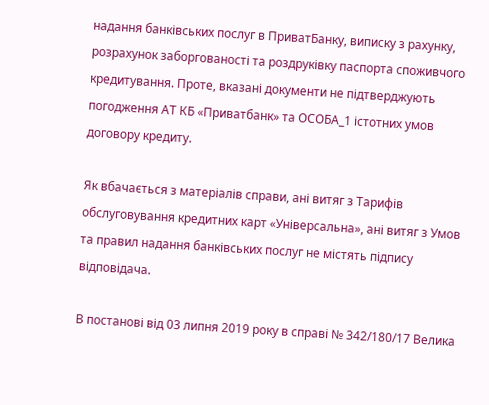надання банківських послуг в ПриватБанку, виписку з рахунку, розрахунок заборгованості та роздруківку паспорта споживчого кредитування. Проте, вказані документи не підтверджують погодження АТ КБ «Приватбанк» та ОСОБА_1 істотних умов договору кредиту.

Як вбачається з матеріалів справи, ані витяг з Тарифів обслуговування кредитних карт «Універсальна», ані витяг з Умов та правил надання банківських послуг не містять підпису відповідача.

В постанові від 03 липня 2019 року в справі № 342/180/17 Велика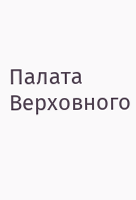Палата Верховного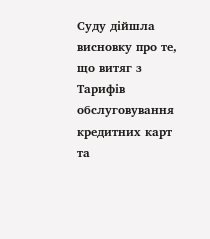Суду дійшла висновку про те, що витяг з Тарифів обслуговування кредитних карт та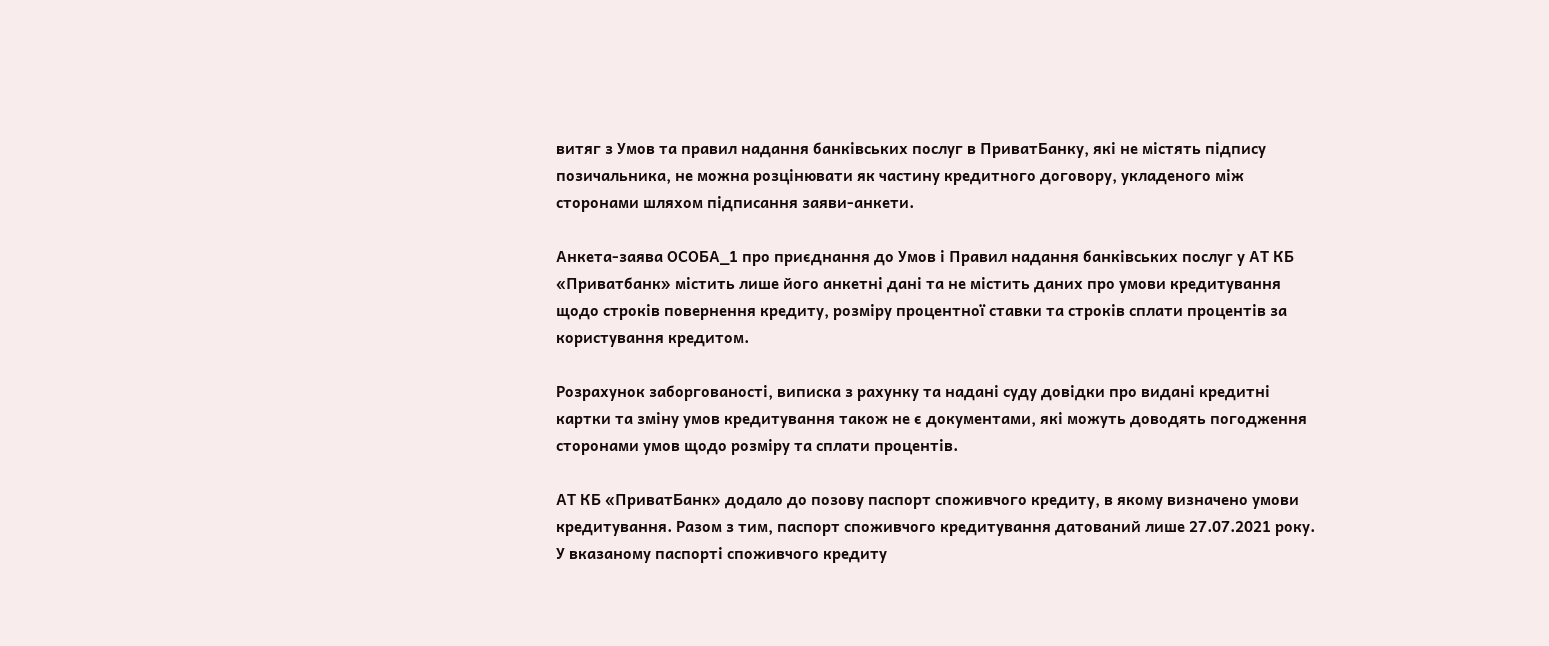витяг з Умов та правил надання банківських послуг в ПриватБанку, які не містять підпису позичальника, не можна розцінювати як частину кредитного договору, укладеного між сторонами шляхом підписання заяви-анкети.

Анкета-заява ОСОБА_1 про приєднання до Умов і Правил надання банківських послуг у АТ КБ «Приватбанк» містить лише його анкетні дані та не містить даних про умови кредитування щодо строків повернення кредиту, розміру процентної ставки та строків сплати процентів за користування кредитом.

Розрахунок заборгованості, виписка з рахунку та надані суду довідки про видані кредитні картки та зміну умов кредитування також не є документами, які можуть доводять погодження сторонами умов щодо розміру та сплати процентів.

АТ КБ «ПриватБанк» додало до позову паспорт споживчого кредиту, в якому визначено умови кредитування. Разом з тим, паспорт споживчого кредитування датований лише 27.07.2021 року. У вказаному паспорті споживчого кредиту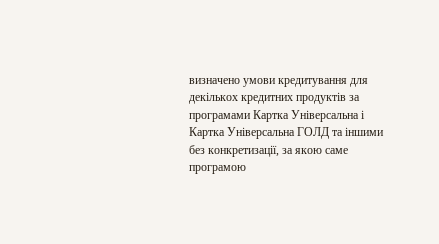визначено умови кредитування для декількох кредитних продуктів за програмами Картка Універсальна і Картка Універсальна ГОЛД та іншими без конкретизації, за якою саме програмою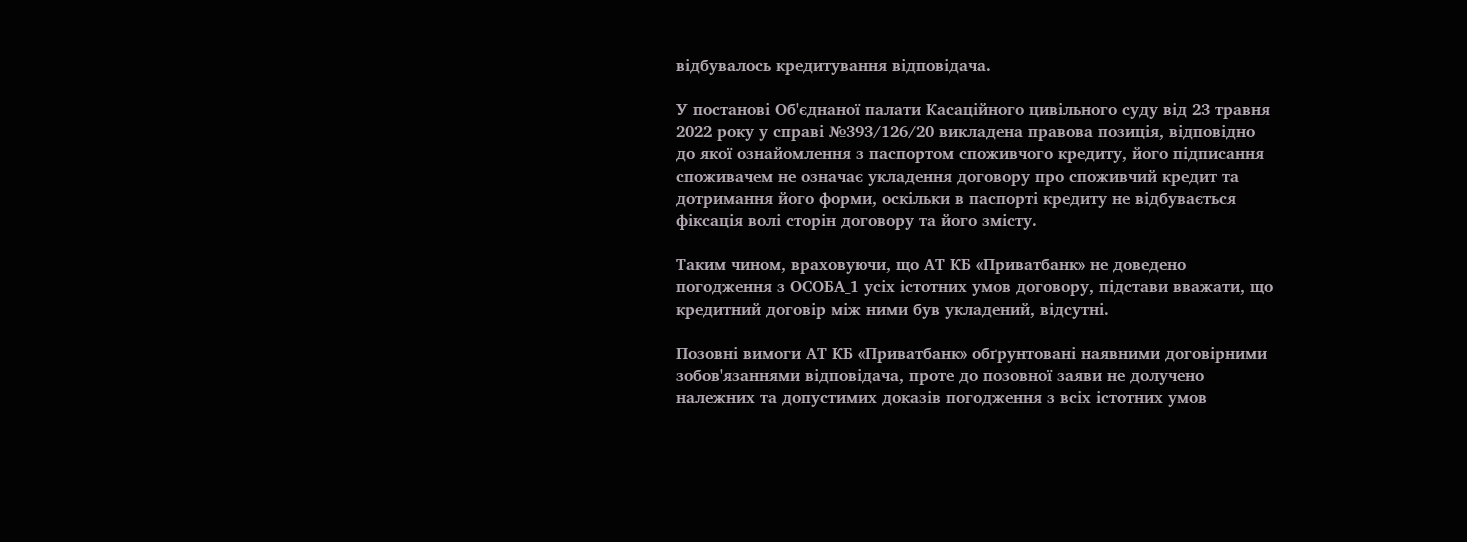відбувалось кредитування відповідача.

У постанові Об'єднаної палати Касаційного цивільного суду від 23 травня 2022 року у справі №393/126/20 викладена правова позиція, відповідно до якої ознайомлення з паспортом споживчого кредиту, його підписання споживачем не означає укладення договору про споживчий кредит та дотримання його форми, оскільки в паспорті кредиту не відбувається фіксація волі сторін договору та його змісту.

Таким чином, враховуючи, що АТ КБ «Приватбанк» не доведено погодження з ОСОБА_1 усіх істотних умов договору, підстави вважати, що кредитний договір між ними був укладений, відсутні.

Позовні вимоги АТ КБ «Приватбанк» обґрунтовані наявними договірними зобов'язаннями відповідача, проте до позовної заяви не долучено належних та допустимих доказів погодження з всіх істотних умов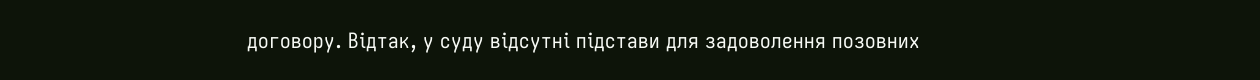договору. Відтак, у суду відсутні підстави для задоволення позовних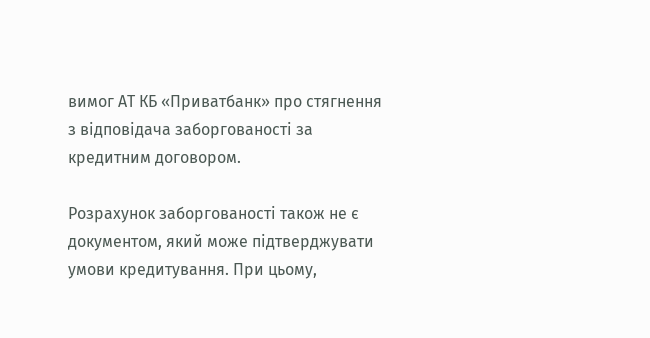вимог АТ КБ «Приватбанк» про стягнення з відповідача заборгованості за кредитним договором.

Розрахунок заборгованості також не є документом, який може підтверджувати умови кредитування. При цьому,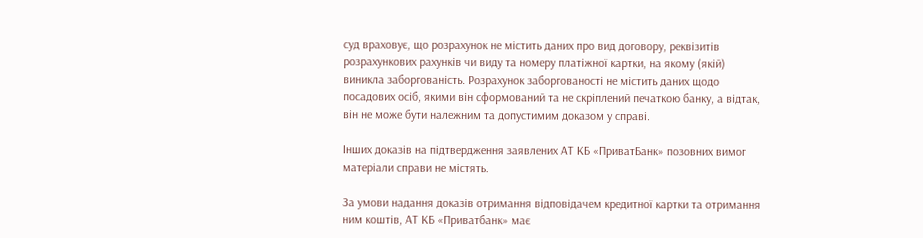суд враховує, що розрахунок не містить даних про вид договору, реквізитів розрахункових рахунків чи виду та номеру платіжної картки, на якому (якій) виникла заборгованість. Розрахунок заборгованості не містить даних щодо посадових осіб, якими він сформований та не скріплений печаткою банку, а відтак, він не може бути належним та допустимим доказом у справі.

Інших доказів на підтвердження заявлених АТ КБ «ПриватБанк» позовних вимог матеріали справи не містять.

За умови надання доказів отримання відповідачем кредитної картки та отримання ним коштів, АТ КБ «Приватбанк» має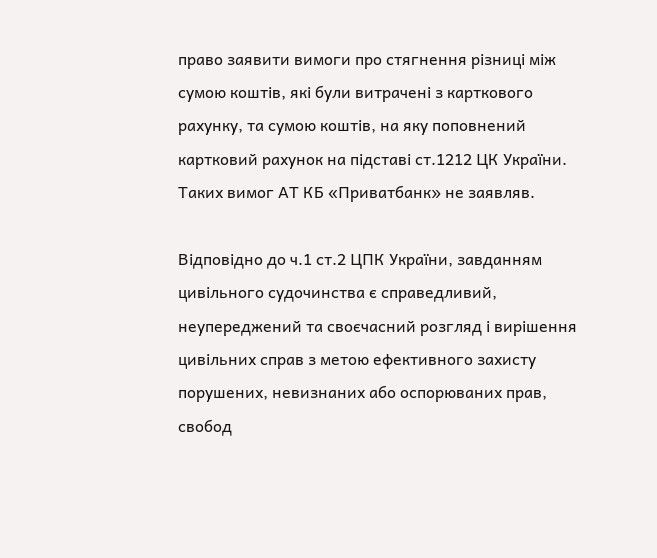право заявити вимоги про стягнення різниці між сумою коштів, які були витрачені з карткового рахунку, та сумою коштів, на яку поповнений картковий рахунок на підставі ст.1212 ЦК України. Таких вимог АТ КБ «Приватбанк» не заявляв.

Відповідно до ч.1 ст.2 ЦПК України, завданням цивільного судочинства є справедливий, неупереджений та своєчасний розгляд і вирішення цивільних справ з метою ефективного захисту порушених, невизнаних або оспорюваних прав, свобод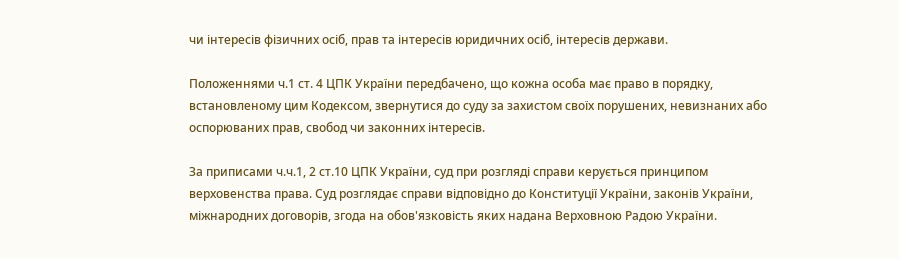чи інтересів фізичних осіб, прав та інтересів юридичних осіб, інтересів держави.

Положеннями ч.1 ст. 4 ЦПК України передбачено, що кожна особа має право в порядку, встановленому цим Кодексом, звернутися до суду за захистом своїх порушених, невизнаних або оспорюваних прав, свобод чи законних інтересів.

За приписами ч.ч.1, 2 ст.10 ЦПК України, суд при розгляді справи керується принципом верховенства права. Суд розглядає справи відповідно до Конституції України, законів України, міжнародних договорів, згода на обов'язковість яких надана Верховною Радою України.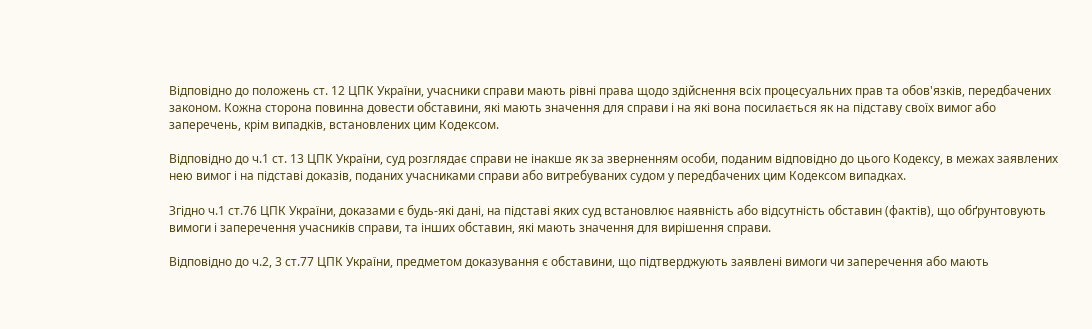Відповідно до положень ст. 12 ЦПК України, учасники справи мають рівні права щодо здійснення всіх процесуальних прав та обов'язків, передбачених законом. Кожна сторона повинна довести обставини, які мають значення для справи і на які вона посилається як на підставу своїх вимог або заперечень, крім випадків, встановлених цим Кодексом.

Відповідно до ч.1 ст. 13 ЦПК України, суд розглядає справи не інакше як за зверненням особи, поданим відповідно до цього Кодексу, в межах заявлених нею вимог і на підставі доказів, поданих учасниками справи або витребуваних судом у передбачених цим Кодексом випадках.

Згідно ч.1 ст.76 ЦПК України, доказами є будь-які дані, на підставі яких суд встановлює наявність або відсутність обставин (фактів), що обґрунтовують вимоги і заперечення учасників справи, та інших обставин, які мають значення для вирішення справи.

Відповідно до ч.2, 3 ст.77 ЦПК України, предметом доказування є обставини, що підтверджують заявлені вимоги чи заперечення або мають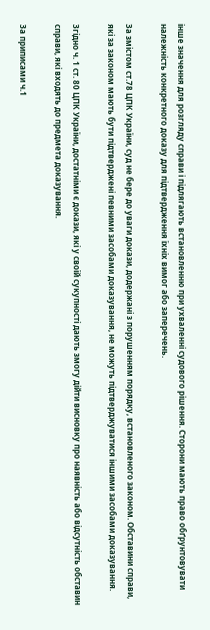інше значення для розгляду справи і підлягають встановленню при ухваленні судового рішення. Сторони мають право обґрунтовувати належність конкретного доказу для підтвердження їхніх вимог або заперечень.

За змістом ст.78 ЦПК України, суд не бере до уваги докази, додержані з порушенням порядку, встановленого законом. Обставини справи, які за законом мають бути підтверджені певними засобами доказування, не можуть підтверджуватися іншими засобами доказування.

Згідно ч. 1 ст. 80 ЦПК України, достатніми є докази, які у своїй сукупності дають змогу дійти висновку про наявність або відсутність обставин справи, які входять до предмета доказування.

За приписами ч.1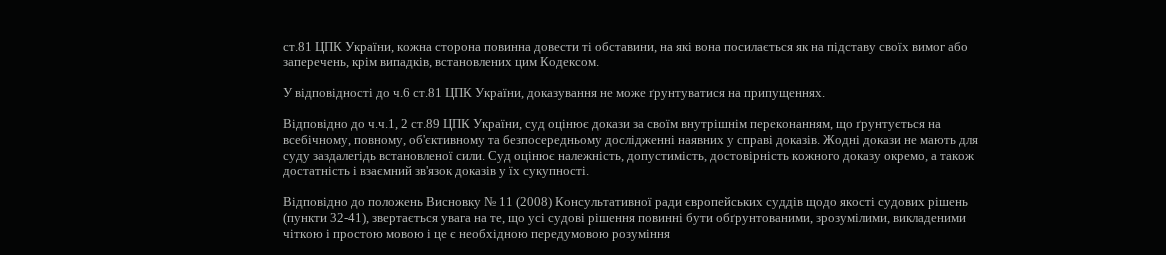ст.81 ЦПК України, кожна сторона повинна довести ті обставини, на які вона посилається як на підставу своїх вимог або заперечень, крім випадків, встановлених цим Кодексом.

У відповідності до ч.6 ст.81 ЦПК України, доказування не може ґрунтуватися на припущеннях.

Відповідно до ч.ч.1, 2 ст.89 ЦПК України, суд оцінює докази за своїм внутрішнім переконанням, що ґрунтується на всебічному, повному, об'єктивному та безпосередньому дослідженні наявних у справі доказів. Жодні докази не мають для суду заздалегідь встановленої сили. Суд оцінює належність, допустимість, достовірність кожного доказу окремо, а також достатність і взаємний зв'язок доказів у їх сукупності.

Відповідно до положень Висновку № 11 (2008) Консультативної ради європейських суддів щодо якості судових рішень (пункти 32-41), звертається увага на те, що усі судові рішення повинні бути обґрунтованими, зрозумілими, викладеними чіткою і простою мовою і це є необхідною передумовою розуміння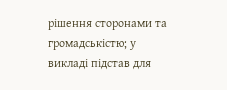рішення сторонами та громадськістю; у викладі підстав для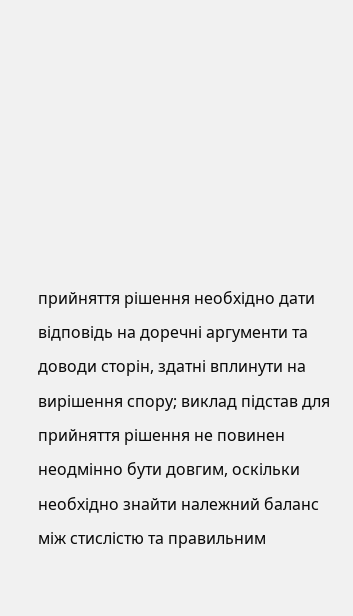прийняття рішення необхідно дати відповідь на доречні аргументи та доводи сторін, здатні вплинути на вирішення спору; виклад підстав для прийняття рішення не повинен неодмінно бути довгим, оскільки необхідно знайти належний баланс між стислістю та правильним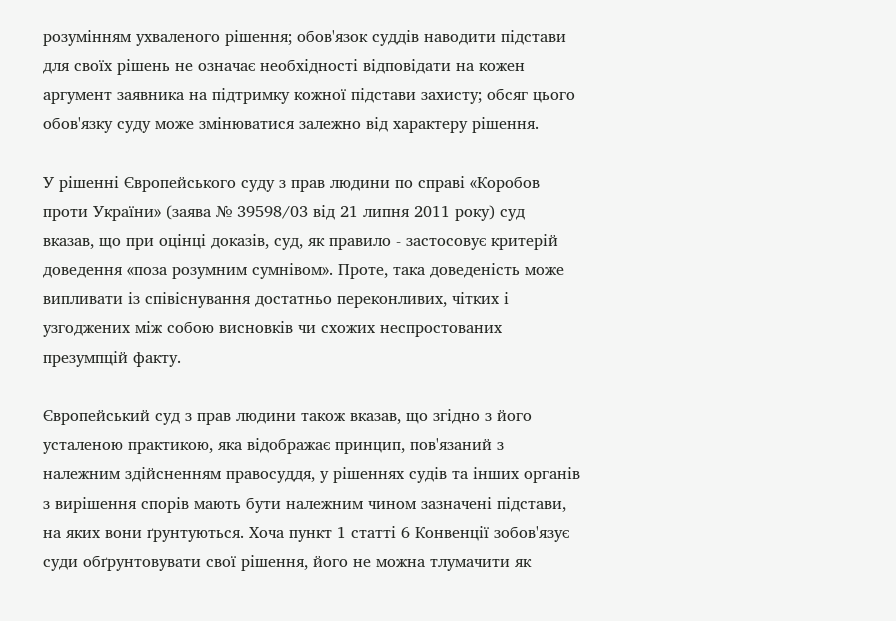розумінням ухваленого рішення; обов'язок суддів наводити підстави для своїх рішень не означає необхідності відповідати на кожен аргумент заявника на підтримку кожної підстави захисту; обсяг цього обов'язку суду може змінюватися залежно від характеру рішення.

У рішенні Європейського суду з прав людини по справі «Коробов проти України» (заява № 39598/03 від 21 липня 2011 року) суд вказав, що при оцінці доказів, суд, як правило - застосовує критерій доведення «поза розумним сумнівом». Проте, така доведеність може випливати із співіснування достатньо переконливих, чітких і узгоджених між собою висновків чи схожих неспростованих презумпцій факту.

Європейський суд з прав людини також вказав, що згідно з його усталеною практикою, яка відображає принцип, пов'язаний з належним здійсненням правосуддя, у рішеннях судів та інших органів з вирішення спорів мають бути належним чином зазначені підстави, на яких вони ґрунтуються. Хоча пункт 1 статті 6 Конвенції зобов'язує суди обґрунтовувати свої рішення, його не можна тлумачити як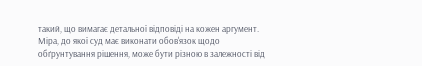такий, що вимагає детальної відповіді на кожен аргумент. Міра, до якої суд має виконати обов'язок щодо обґрунтування рішення, може бути різною в залежності від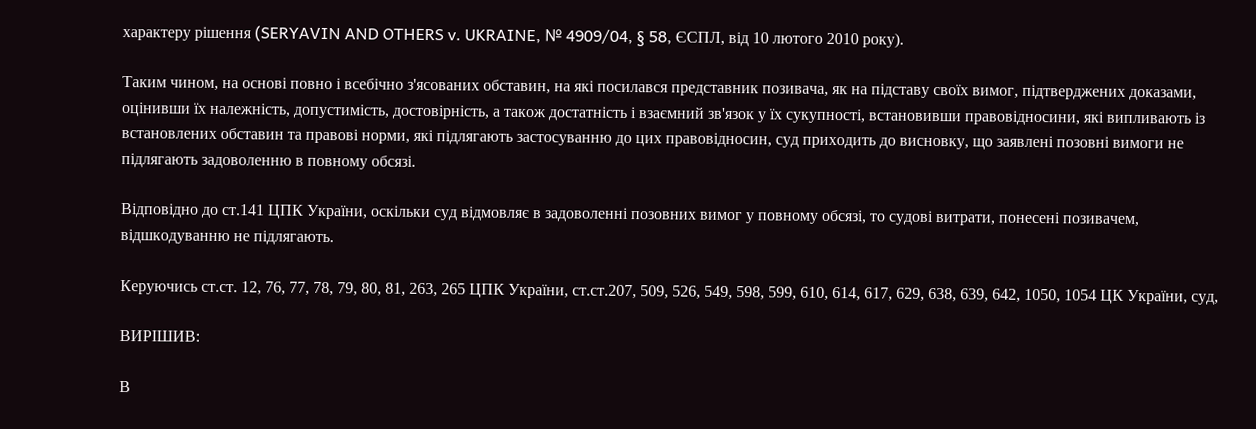характеру рішення (SERYAVIN AND OTHERS v. UKRAINE, № 4909/04, § 58, ЄСПЛ, від 10 лютого 2010 року).

Таким чином, на основі повно і всебічно з'ясованих обставин, на які посилався представник позивача, як на підставу своїх вимог, підтверджених доказами, оцінивши їх належність, допустимість, достовірність, а також достатність і взаємний зв'язок у їх сукупності, встановивши правовідносини, які випливають із встановлених обставин та правові норми, які підлягають застосуванню до цих правовідносин, суд приходить до висновку, що заявлені позовні вимоги не підлягають задоволенню в повному обсязі.

Відповідно до ст.141 ЦПК України, оскільки суд відмовляє в задоволенні позовних вимог у повному обсязі, то судові витрати, понесені позивачем, відшкодуванню не підлягають.

Керуючись ст.ст. 12, 76, 77, 78, 79, 80, 81, 263, 265 ЦПК України, ст.ст.207, 509, 526, 549, 598, 599, 610, 614, 617, 629, 638, 639, 642, 1050, 1054 ЦК України, суд,

ВИРІШИВ:

В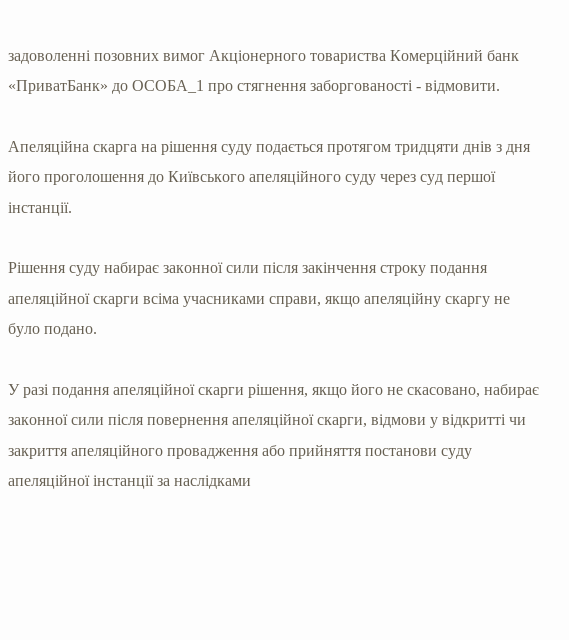задоволенні позовних вимог Акціонерного товариства Комерційний банк «ПриватБанк» до ОСОБА_1 про стягнення заборгованості - відмовити.

Апеляційна скарга на рішення суду подається протягом тридцяти днів з дня його проголошення до Київського апеляційного суду через суд першої інстанції.

Рішення суду набирає законної сили після закінчення строку подання апеляційної скарги всіма учасниками справи, якщо апеляційну скаргу не було подано.

У разі подання апеляційної скарги рішення, якщо його не скасовано, набирає законної сили після повернення апеляційної скарги, відмови у відкритті чи закриття апеляційного провадження або прийняття постанови суду апеляційної інстанції за наслідками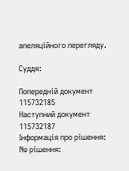апеляційного перегляду.

Суддя:

Попередній документ
115732185
Наступний документ
115732187
Інформація про рішення:
№ рішення: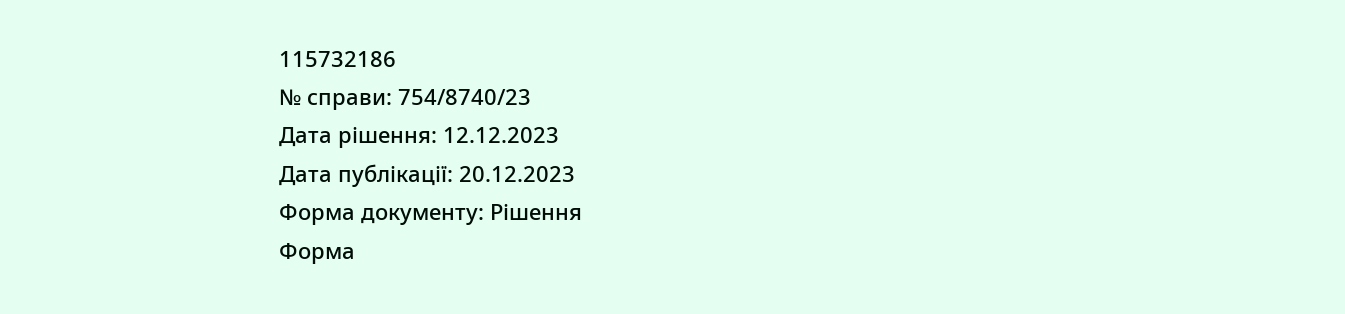115732186
№ справи: 754/8740/23
Дата рішення: 12.12.2023
Дата публікації: 20.12.2023
Форма документу: Рішення
Форма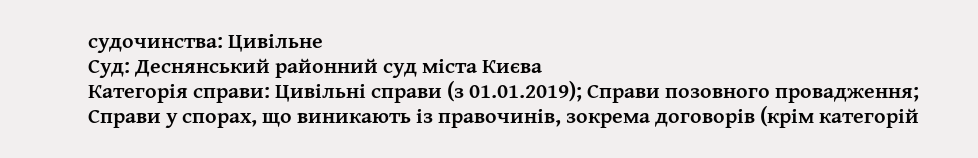судочинства: Цивільне
Суд: Деснянський районний суд міста Києва
Категорія справи: Цивільні справи (з 01.01.2019); Справи позовного провадження; Справи у спорах, що виникають із правочинів, зокрема договорів (крім категорій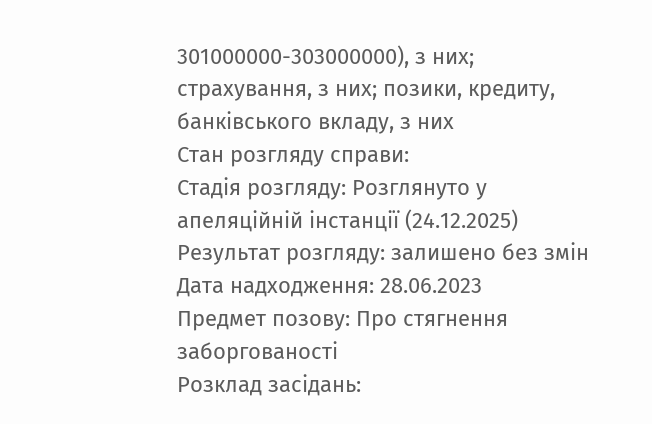301000000-303000000), з них; страхування, з них; позики, кредиту, банківського вкладу, з них
Стан розгляду справи:
Стадія розгляду: Розглянуто у апеляційній інстанції (24.12.2025)
Результат розгляду: залишено без змін
Дата надходження: 28.06.2023
Предмет позову: Про стягнення заборгованості
Розклад засідань: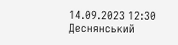14.09.2023 12:30 Деснянський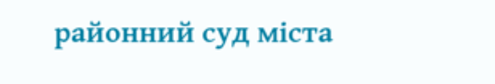районний суд міста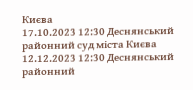Києва
17.10.2023 12:30 Деснянський районний суд міста Києва
12.12.2023 12:30 Деснянський районний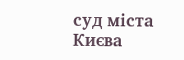суд міста Києва